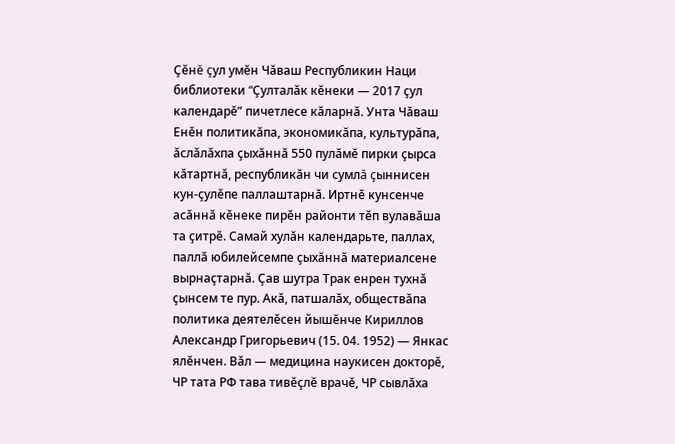Çĕнĕ çул умĕн Чăваш Республикин Наци библиотеки “Çулталăк кĕнеки — 2017 çул календарĕ” пичетлесе кăларнă. Унта Чăваш Енĕн политикăпа, экономикăпа, культурăпа, ăслăлăхпа çыхăннă 550 пулăмĕ пирки çырса кăтартнă, республикăн чи сумлă çыннисен кун-çулĕпе паллаштарнă. Иртнĕ кунсенче асăннă кĕнеке пирĕн районти тĕп вулавăша та çитрĕ. Самай хулăн календарьте, паллах, паллă юбилейсемпе çыхăннă материалсене вырнаçтарнă. Çав шутра Трак енрен тухнă çынсем те пур. Акă, патшалăх, обществăпа политика деятелĕсен йышĕнче Кириллов Александр Григорьевич (15. 04. 1952) — Янкас ялĕнчен. Вăл — медицина наукисен докторĕ, ЧР тата РФ тава тивĕçлĕ врачĕ, ЧР сывлăха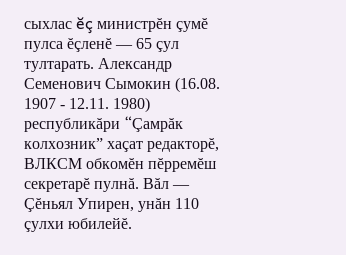сыхлас ĕç министрĕн çумĕ пулса ĕçленĕ — 65 çул тултарать. Александр Семенович Сымокин (16.08. 1907 - 12.11. 1980) республикăри “Çамрăк колхозник” хаçат редакторĕ, ВЛКСМ обкомĕн пĕрремĕш секретарĕ пулнă. Вăл — Çĕньял Упирен, унăн 110 çулхи юбилейĕ.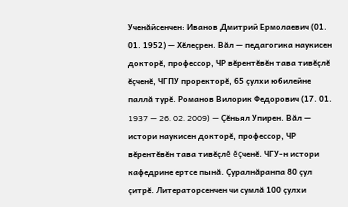Ученăйсенчен: Иванов Дмитрий Ермолаевич (01. 01. 1952) — Хĕлеçрен. Вăл — педагогика наукисен докторĕ, профессор, ЧР вĕрентĕвĕн тава тивĕçлĕ ĕçченĕ, ЧГПУ проректорĕ, 65 çулхи юбилейне паллă турĕ. Романов Вилорик Федорович (17. 01. 1937 — 26. 02. 2009) — Çĕньял Упирен. Вăл — истори наукисен докторĕ, профессор, ЧР вĕрентĕвĕн тава тивĕçлĕ ĕçченĕ. ЧГУ-н истори кафедрине ертсе пынă. Çуралнăранпа 80 çул çитрĕ. Литераторсенчен чи сумлă 100 çулхи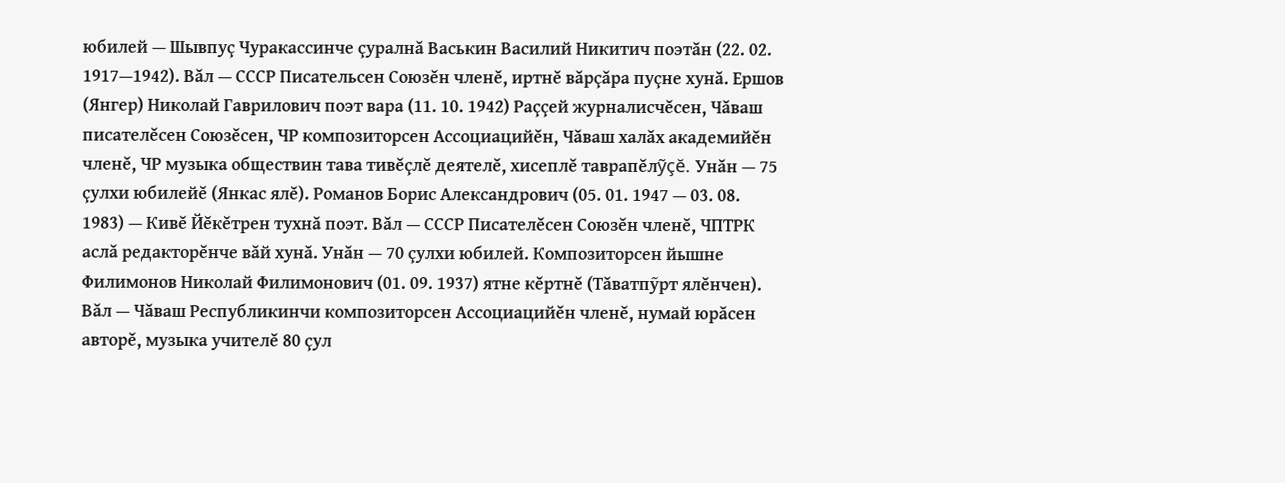юбилей — Шывпуç Чуракассинче çуралнă Васькин Василий Никитич поэтăн (22. 02. 1917—1942). Вăл — СССР Писательсен Союзĕн членĕ, иртнĕ вăрçăра пуçне хунă. Ершов (Янгер) Николай Гаврилович поэт вара (11. 10. 1942) Раççей журналисчĕсен, Чăваш писателĕсен Союзĕсен, ЧР композиторсен Ассоциацийĕн, Чăваш халăх академийĕн членĕ, ЧР музыка обществин тава тивĕçлĕ деятелĕ, хисеплĕ таврапĕлỹçĕ. Унăн — 75 çулхи юбилейĕ (Янкас ялĕ). Романов Борис Александрович (05. 01. 1947 — 03. 08. 1983) — Кивĕ Йĕкĕтрен тухнă поэт. Вăл — СССР Писателĕсен Союзĕн членĕ, ЧПТРК аслă редакторĕнче вăй хунă. Унăн — 70 çулхи юбилей. Композиторсен йышне Филимонов Николай Филимонович (01. 09. 1937) ятне кĕртнĕ (Тăватпỹрт ялĕнчен). Вăл — Чăваш Республикинчи композиторсен Ассоциацийĕн членĕ, нумай юрăсен авторĕ, музыка учителĕ 80 çул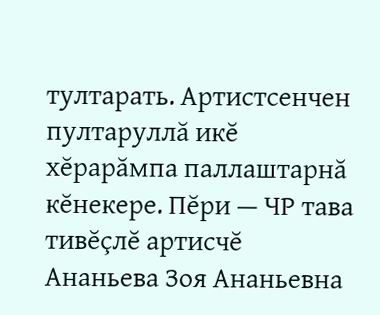тултарать. Артистсенчен пултаруллă икĕ хĕрарăмпа паллаштарнă кĕнекере. Пĕри — ЧР тава тивĕçлĕ артисчĕ Ананьева Зоя Ананьевна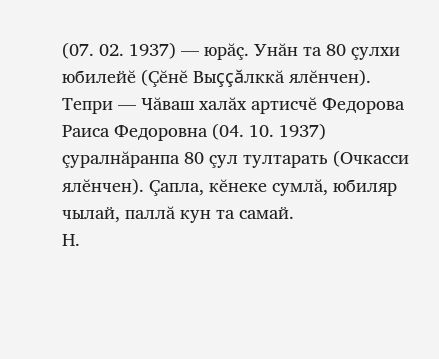(07. 02. 1937) — юрăç. Унăн та 80 çулхи юбилейĕ (Çĕнĕ Выççăлккă ялĕнчен). Тепри — Чăваш халăх артисчĕ Федорова Раиса Федоровна (04. 10. 1937) çуралнăранпа 80 çул тултарать (Очкасси ялĕнчен). Çапла, кĕнеке сумлă, юбиляр чылай, паллă кун та самай.
Н.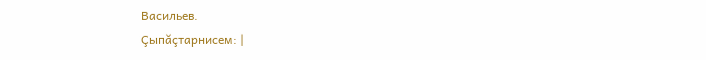Васильев.
Çыпăçтарнисем: |